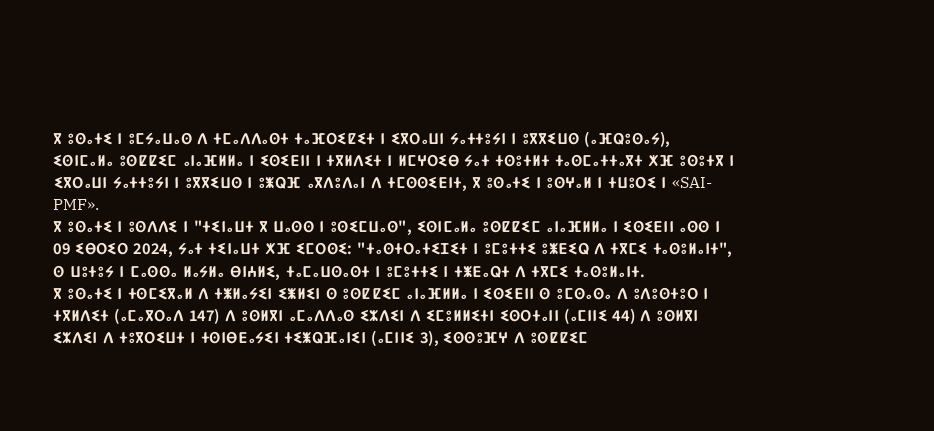ⴳ ⵓⵙⴰⵜⵉ ⵏ ⵓⵎⵢⴰⵡⴰⵙ ⴷ ⵜⵎⴰⴷⴷⴰⵙⵜ ⵜⴰⴼⵔⵉⵇⵉⵜ ⵏ ⵉⴳⵔⴰⵡⵏ ⵢⴰⵜⵜⵓⵢⵏ ⵏ ⵓⴳⴳⵉⵡⵙ (ⴰⴼⵕⵓⵙⴰⵢ), ⵉⵙⵏⵎⴰⵍⴰ ⵓⵙⵇⵇⵉⵎ ⴰⵏⴰⴼⵍⵍⴰ ⵏ ⵉⵙⵉⴹⵏⵏ ⵏ ⵜⴳⵍⴷⵉⵜ ⵏ ⵍⵎⵖⵔⵉⴱ ⵢⴰⵜ ⵜⵙⵓⵜⵍⵜ ⵜⴰⵙⵎⴰⵜⵜⴰⴳⵜ ⵅⴼ ⵓⵙⵓⵜⴳ ⵏ ⵉⴳⵔⴰⵡⵏ ⵢⴰⵜⵜⵓⵢⵏ ⵏ ⵓⴳⴳⵉⵡⵙ ⵏ ⵓⵥⵕⴼ ⴰⴳⴷⵓⴷⴰⵏ ⴷ ⵜⵎⵙⵙⵉⴹⵏⵜ, ⴳ ⵓⵙⴰⵜⵉ ⵏ ⵓⵙⵖⴰⵍ ⵏ ⵜⵡⵓⵔⵉ ⵏ «SAI-PMF».
ⴳ ⵓⵙⴰⵜⵉ ⵏ ⵓⵙⴷⴷⵉ ⵏ "ⵜⵉⵏⴰⵡⵜ ⴳ ⵡⴰⵙⵙ ⵏ ⵓⵙⵉⵎⵡⴰⵙ", ⵉⵙⵏⵎⴰⵍⴰ ⵓⵙⵇⵇⵉⵎ ⴰⵏⴰⴼⵍⵍⴰ ⵏ ⵉⵙⵉⴹⵏⵏ ⴰⵙⵙ ⵏ 09 ⵉⴱⵔⵉⵔ 2024, ⵢⴰⵜ ⵜⵉⵏⴰⵡⵜ ⵅⴼ ⵉⵎⵔⵙⵉ: "ⵜⴰⵙⵜⵔⴰⵜⵉⵊⵉⵜ ⵏ ⵓⵎⵓⵜⵜⵉ ⵓⵥⴹⵉⵕ ⴷ ⵜⴳⵎⵉ ⵜⴰⵙⵓⵍⴰⵏⵜ", ⵙ ⵡⵓⵜⵓⵢ ⵏ ⵎⴰⵙⵙⴰ ⵍⴰⵢⵍⴰ ⴱⵏⵄⵍⵉ, ⵜⴰⵎⴰⵡⵙⴰⵙⵜ ⵏ ⵓⵎⵓⵜⵜⵉ ⵏ ⵜⵥⴹⴰⵕⵜ ⴷ ⵜⴳⵎⵉ ⵜⴰⵙⵓⵍⴰⵏⵜ.
ⴳ ⵓⵙⴰⵜⵉ ⵏ ⵜⵙⵎⵉⴳⴰⵍ ⴷ ⵜⵥⵍⴰⵢⵉⵏ ⵉⵥⵍⵉⵏ ⵙ ⵓⵙⵇⵇⵉⵎ ⴰⵏⴰⴼⵍⵍⴰ ⵏ ⵉⵙⵉⴹⵏⵏ ⵙ ⵓⵎⵙⴰⵙⴰ ⴷ ⵓⴷⵓⵙⵜⵓⵔ ⵏ ⵜⴳⵍⴷⵉⵜ (ⴰⵎⴰⴳⵔⴰⴷ 147) ⴷ ⵓⵙⵍⴳⵏ ⴰⵎⴰⴷⴷⴰⵙ ⵉⵣⴷⵉⵏ ⴷ ⵉⵎⵓⵍⵍⵉⵜⵏ ⵉⵙⵔⵜⴰⵏⵏ (ⴰⵎⵏⵏⵉ 44) ⴷ ⵓⵙⵍⴳⵏ ⵉⵣⴷⵉⵏ ⴷ ⵜⵓⴳⵔⵉⵡⵜ ⵏ ⵜⵙⵏⴱⴹⴰⵢⵉⵏ ⵜⵉⵥⵕⴼⴰⵏⵉⵏ (ⴰⵎⵏⵏⵉ 3), ⵉⵙⵙⵓⴼⵖ ⴷ ⵓⵙⵇⵇⵉⵎ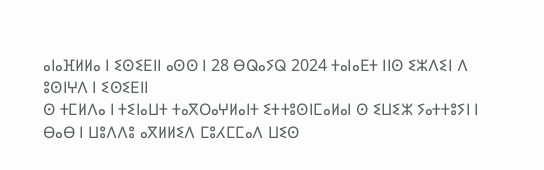ⴰⵏⴰⴼⵍⵍⴰ ⵏ ⵉⵙⵉⴹⵏⵏ ⴰⵙⵙ ⵏ 28 ⴱⵕⴰⵢⵕ 2024 ⵜⴰⵏⴰⴹⵜ ⵏⵏⵙ ⵉⵣⴷⵉⵏ ⴷ ⵓⵙⵏⵖⴷ ⵏ ⵉⵙⵉⴹⵏⵏ
ⵙ ⵜⵎⵍⴷⴰ ⵏ ⵜⵉⵏⴰⵡⵜ ⵜⴰⴳⵔⴰⵖⵍⴰⵏⵜ ⵉⵜⵜⵓⵙⵏⵎⴰⵍⴰⵏ ⵙ ⵉⵡⵉⵣ ⵢⴰⵜⵜⵓⵢⵏ ⵏ ⴱⴰⴱ ⵏ ⵡⵓⴷⴷⵓ ⴰⴳⵍⵍⵉⴷ ⵎⵓⵃⵎⵎⴰⴷ ⵡⵉⵙ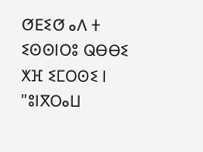ⵚⴹⵉⵚ ⴰⴷ ⵜ ⵉⵙⵙⵏⵔⵓ ⵕⴱⴱⵉ ⵅⴼ ⵉⵎⵔⵙⵉ ⵏ "ⵓⵏⴳⵔⴰⵡ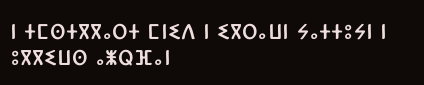ⵏ ⵜⵎⵙⵜⴳⴳⴰⵔⵜ ⵎⵏⵉⴷ ⵏ ⵉⴳⵔⴰⵡⵏ ⵢⴰⵜⵜⵓⵢⵏ ⵏ ⵓⴳⴳⵉⵡⵙ ⴰⵥⵕⴼⴰⵏ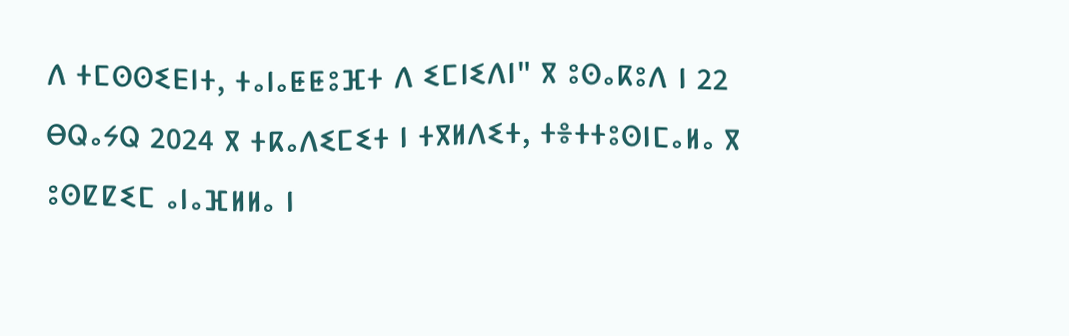ⴷ ⵜⵎⵙⵙⵉⴹⵏⵜ, ⵜⴰⵏⴰⵟⵟⵓⴼⵜ ⴷ ⵉⵎⵏⵉⴷⵏ" ⴳ ⵓⵙⴰⴽⵓⴷ ⵏ 22 ⴱⵕⴰⵢⵕ 2024 ⴳ ⵜⴽⴰⴷⵉⵎⵉⵜ ⵏ ⵜⴳⵍⴷⵉⵜ, ⵜⴻⵜⵜⵓⵙⵏⵎⴰⵍⴰ ⴳ ⵓⵙⵇⵇⵉⵎ ⴰⵏⴰⴼⵍⵍⴰ ⵏ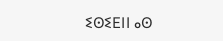ⵉⵙⵉⴹⵏⵏ ⴰⵙ